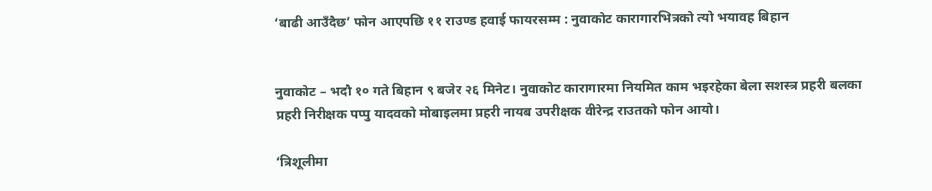‘बाढी आउँदैछ’ फोन आएपछि ११ राउण्ड हवाई फायरसम्म : नुवाकोट कारागारभित्रको त्यो भयावह बिहान


नुवाकोट – भदौ १० गते बिहान ९ बजेर २६ मिनेट। नुवाकोट कारागारमा नियमित काम भइरहेका बेला सशस्त्र प्रहरी बलका प्रहरी निरीक्षक पप्पु यादवको मोबाइलमा प्रहरी नायब उपरीक्षक वीरेन्द्र राउतको फोन आयो।

‘त्रिशूलीमा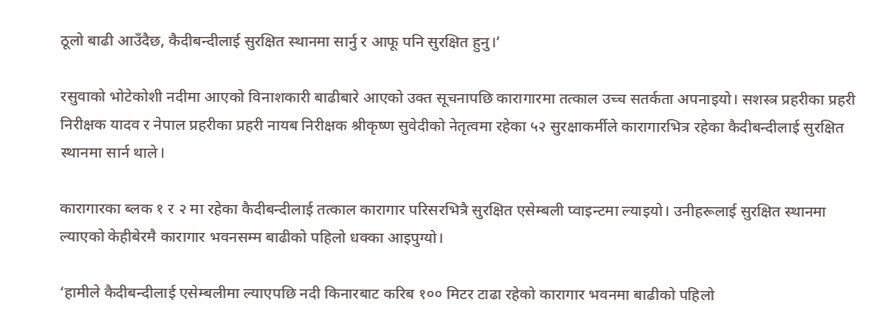ठूलो बाढी आउँदैछ, कैदीबन्दीलाई सुरक्षित स्थानमा सार्नु र आफू पनि सुरक्षित हुनु।’

रसुवाको भोटेकोशी नदीमा आएको विनाशकारी बाढीबारे आएको उक्त सूचनापछि कारागारमा तत्काल उच्च सतर्कता अपनाइयो। सशस्त्र प्रहरीका प्रहरी निरीक्षक यादव र नेपाल प्रहरीका प्रहरी नायब निरीक्षक श्रीकृष्ण सुवेदीको नेतृत्वमा रहेका ५२ सुरक्षाकर्मीले कारागारभित्र रहेका कैदीबन्दीलाई सुरक्षित स्थानमा सार्न थाले।

कारागारका ब्लक १ र २ मा रहेका कैदीबन्दीलाई तत्काल कारागार परिसरभित्रै सुरक्षित एसेम्बली प्वाइन्टमा ल्याइयो। उनीहरूलाई सुरक्षित स्थानमा ल्याएको केहीबेरमै कारागार भवनसम्म बाढीको पहिलो धक्का आइपुग्यो।

‘हामीले कैदीबन्दीलाई एसेम्बलीमा ल्याएपछि नदी किनारबाट करिब १०० मिटर टाढा रहेको कारागार भवनमा बाढीको पहिलो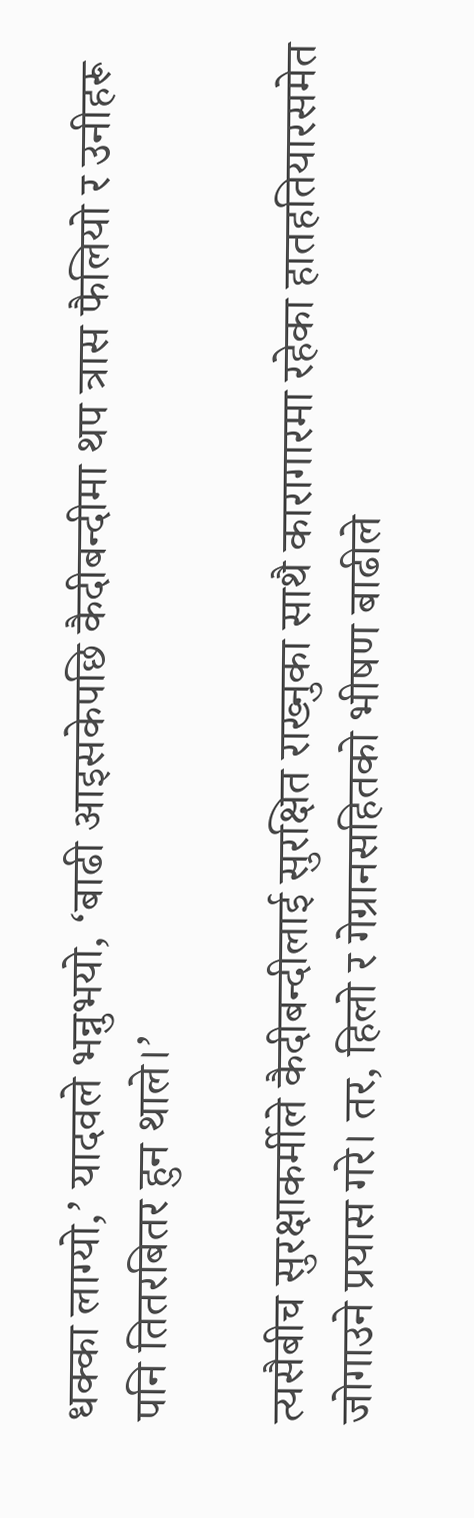धक्का लाग्यो,’ यादवले भन्नुभयो, ‘बाढी आइसकेपछि कैदीबन्दीमा थप त्रास फैलियो र उनीहरू पनि तितरबितर हुन थाले।’

त्यसैबीच सुरक्षाकर्मीले कैदीबन्दीलाई सुरक्षित राख्नुका साथै कारागारमा रहेका हातहतियारसमेत जोगाउने प्रयास गरे। तर, हिलो र गेग्रानसहितको भीषण बाढीले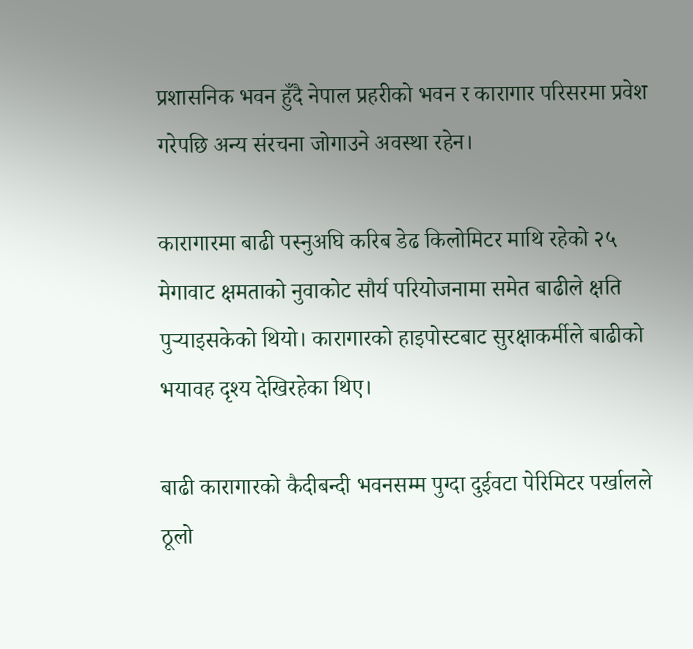प्रशासनिक भवन हुँदै नेपाल प्रहरीको भवन र कारागार परिसरमा प्रवेश गरेपछि अन्य संरचना जोगाउने अवस्था रहेन।

कारागारमा बाढी पस्नुअघि करिब डेढ किलोमिटर माथि रहेको २५ मेगावाट क्षमताको नुवाकोट सौर्य परियोजनामा समेत बाढीले क्षति पुर्‍याइसकेको थियो। कारागारको हाइपोस्टबाट सुरक्षाकर्मीले बाढीको भयावह दृश्य देखिरहेका थिए।

बाढी कारागारको कैदीबन्दी भवनसम्म पुग्दा दुईवटा पेरिमिटर पर्खालले ठूलो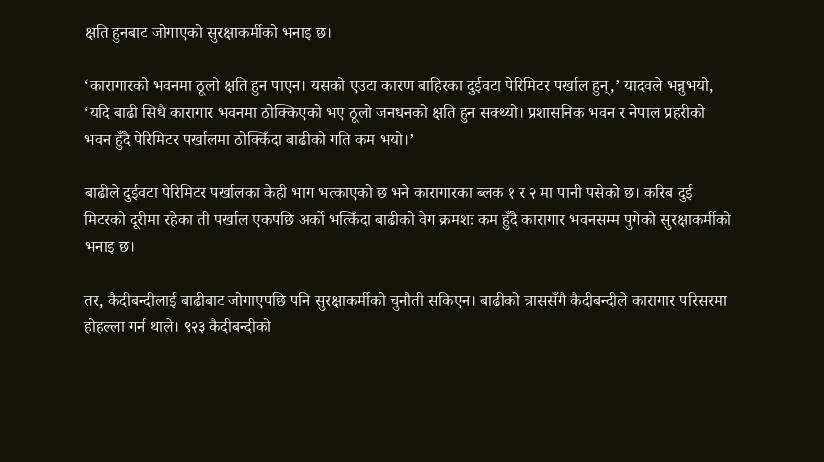क्षति हुनबाट जोगाएको सुरक्षाकर्मीको भनाइ छ।

‘कारागारको भवनमा ठूलो क्षति हुन पाएन। यसको एउटा कारण बाहिरका दुईवटा पेरिमिटर पर्खाल हुन्,’ यादवले भन्नुभयो, ‘यदि बाढी सिधै कारागार भवनमा ठोक्किएको भए ठूलो जनधनको क्षति हुन सक्थ्यो। प्रशासनिक भवन र नेपाल प्रहरीको भवन हुँदै पेरिमिटर पर्खालमा ठोक्किँदा बाढीको गति कम भयो।’

बाढीले दुईवटा पेरिमिटर पर्खालका केही भाग भत्काएको छ भने कारागारका ब्लक १ र २ मा पानी पसेको छ। करिब दुई मिटरको दूरीमा रहेका ती पर्खाल एकपछि अर्को भत्किँदा बाढीको वेग क्रमशः कम हुँदै कारागार भवनसम्म पुगेको सुरक्षाकर्मीको भनाइ छ।

तर, कैदीबन्दीलाई बाढीबाट जोगाएपछि पनि सुरक्षाकर्मीको चुनौती सकिएन। बाढीको त्राससँगै कैदीबन्दीले कारागार परिसरमा होहल्ला गर्न थाले। ९२३ कैदीबन्दीको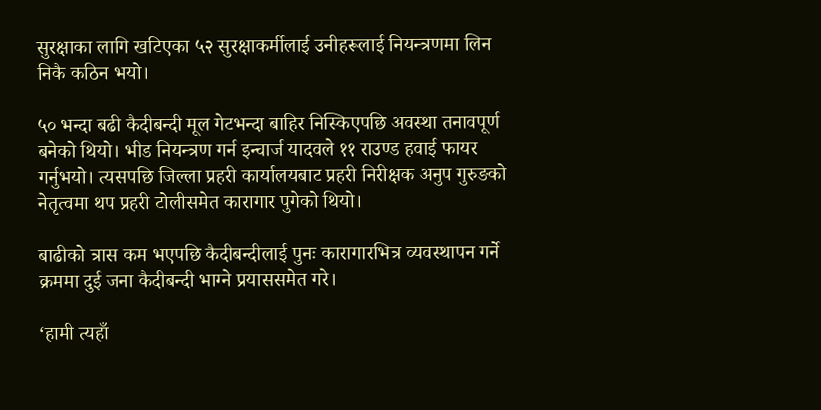सुरक्षाका लागि खटिएका ५२ सुरक्षाकर्मीलाई उनीहरूलाई नियन्त्रणमा लिन निकै कठिन भयो।

५० भन्दा बढी कैदीबन्दी मूल गेटभन्दा बाहिर निस्किएपछि अवस्था तनावपूर्ण बनेको थियो। भीड नियन्त्रण गर्न इन्चार्ज यादवले ११ राउण्ड हवाई फायर गर्नुभयो। त्यसपछि जिल्ला प्रहरी कार्यालयबाट प्रहरी निरीक्षक अनुप गुरुङको नेतृत्वमा थप प्रहरी टोलीसमेत कारागार पुगेको थियो।

बाढीको त्रास कम भएपछि कैदीबन्दीलाई पुनः कारागारभित्र व्यवस्थापन गर्ने क्रममा दुई जना कैदीबन्दी भाग्ने प्रयाससमेत गरे।

‘हामी त्यहाँ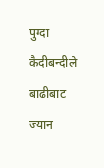पुग्दा कैदीबन्दीले बाढीबाट ज्यान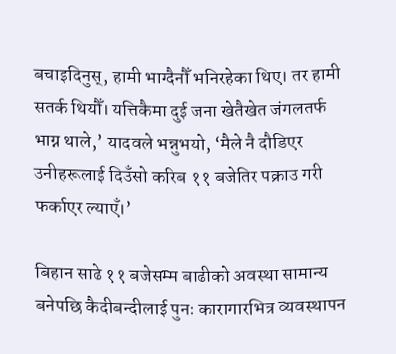बचाइदिनुस्, हामी भाग्दैनौँ भनिरहेका थिए। तर हामी सतर्क थियौँ। यत्तिकैमा दुई जना खेतैखेत जंगलतर्फ भाग्न थाले,’ यादवले भन्नुभयो, ‘मैले नै दौडिएर उनीहरूलाई दिउँसो करिब ११ बजेतिर पक्राउ गरी फर्काएर ल्याएँ।’

बिहान साढे ११ बजेसम्म बाढीको अवस्था सामान्य बनेपछि कैदीबन्दीलाई पुनः कारागारभित्र व्यवस्थापन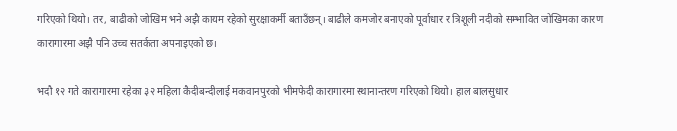गरिएको थियो। तर, बाढीको जोखिम भने अझै कायम रहेको सुरक्षाकर्मी बताउँछन्। बाढीले कमजोर बनाएको पूर्वाधार र त्रिशूली नदीको सम्भावित जोखिमका कारण कारागारमा अझै पनि उच्च सतर्कता अपनाइएको छ।

भदौ १२ गते कारागारमा रहेका ३२ महिला कैदीबन्दीलाई मकवानपुरको भीमफेदी कारागारमा स्थानान्तरण गरिएको थियो। हाल बालसुधार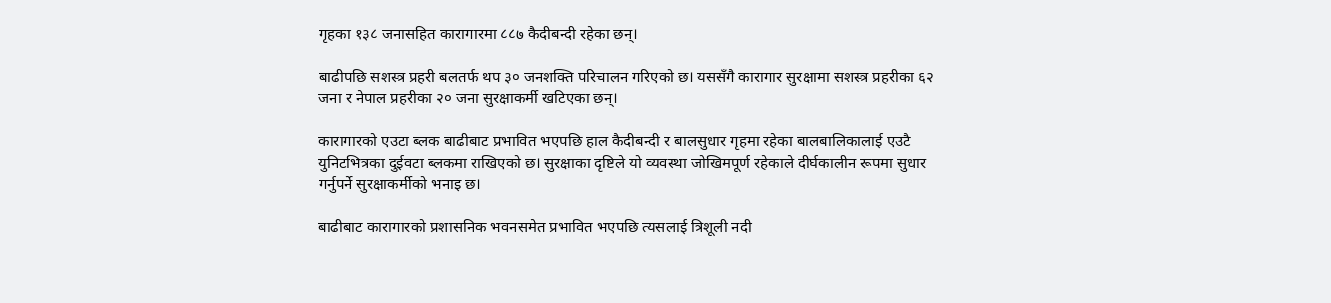गृहका १३८ जनासहित कारागारमा ८८७ कैदीबन्दी रहेका छन्।

बाढीपछि सशस्त्र प्रहरी बलतर्फ थप ३० जनशक्ति परिचालन गरिएको छ। यससँगै कारागार सुरक्षामा सशस्त्र प्रहरीका ६२ जना र नेपाल प्रहरीका २० जना सुरक्षाकर्मी खटिएका छन्।

कारागारको एउटा ब्लक बाढीबाट प्रभावित भएपछि हाल कैदीबन्दी र बालसुधार गृहमा रहेका बालबालिकालाई एउटै युनिटभित्रका दुईवटा ब्लकमा राखिएको छ। सुरक्षाका दृष्टिले यो व्यवस्था जोखिमपूर्ण रहेकाले दीर्घकालीन रूपमा सुधार गर्नुपर्ने सुरक्षाकर्मीको भनाइ छ।

बाढीबाट कारागारको प्रशासनिक भवनसमेत प्रभावित भएपछि त्यसलाई त्रिशूली नदी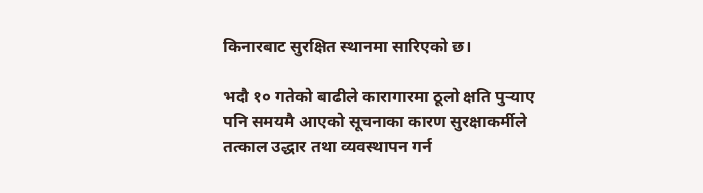किनारबाट सुरक्षित स्थानमा सारिएको छ।

भदौ १० गतेको बाढीले कारागारमा ठूलो क्षति पुर्‍याए पनि समयमै आएको सूचनाका कारण सुरक्षाकर्मीले तत्काल उद्धार तथा व्यवस्थापन गर्न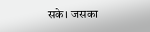सके। जसका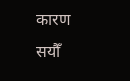कारण सयौँ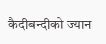कैदीबन्दीको ज्यान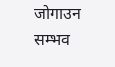जोगाउन सम्भव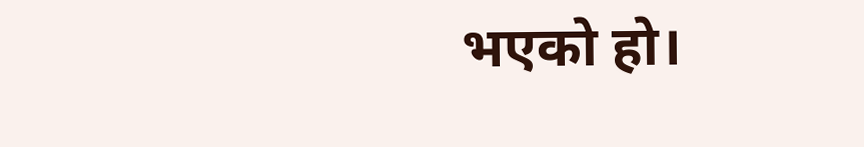भएको हो।